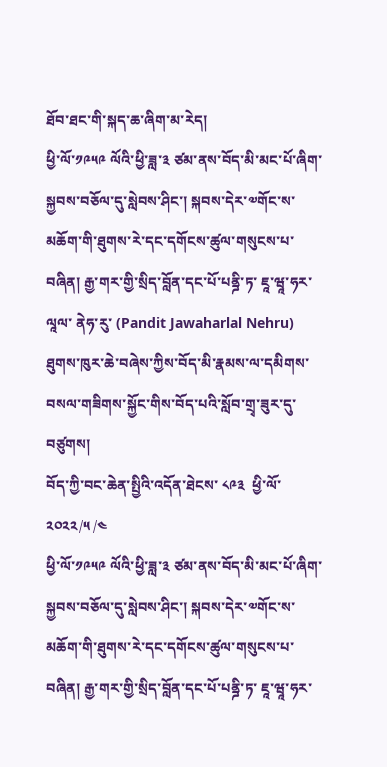ཐོབ་ཐང་གི་སྐད་ཆ་ཞིག་མ་རེད།
ཕྱི་ལོ་༡༩༥༩ ལོའི་ཕྱི་ཟླ་༣ ཙམ་ནས་བོད་མི་མང་པོ་ཞིག་སྐྱབས་བཅོལ་དུ་སླེབས་ཤིང་། སྐབས་དེར་༧གོང་ས་མཆོག་གི་ཐུགས་རེ་དང་དགོངས་ཚུལ་གསུངས་པ་བཞིན། རྒྱ་གར་གྱི་སྲིད་བློན་དང་པོ་པནྜི་ཏ་ ཇཱ་ཝཱ་ཧར་ལཱལ་ ནེཧ་རུ་ (Pandit Jawaharlal Nehru) ཐུགས་ཁུར་ཆེ་བཞེས་ཀྱིས་བོད་མི་རྣམས་ལ་དམིགས་བསལ་གཟིགས་སྐྱོང་གིས་བོད་པའི་སློབ་གྲྭ་ཟུར་དུ་བཙུགས།
བོད་ཀྱི་བང་ཆེན་སྤྱིའི་འདོན་ཐེངས་ ༨༩༣  ཕྱི་ལོ་ ༢༠༢༢/༥ /༤
ཕྱི་ལོ་༡༩༥༩ ལོའི་ཕྱི་ཟླ་༣ ཙམ་ནས་བོད་མི་མང་པོ་ཞིག་སྐྱབས་བཅོལ་དུ་སླེབས་ཤིང་། སྐབས་དེར་༧གོང་ས་མཆོག་གི་ཐུགས་རེ་དང་དགོངས་ཚུལ་གསུངས་པ་བཞིན། རྒྱ་གར་གྱི་སྲིད་བློན་དང་པོ་པནྜི་ཏ་ ཇཱ་ཝཱ་ཧར་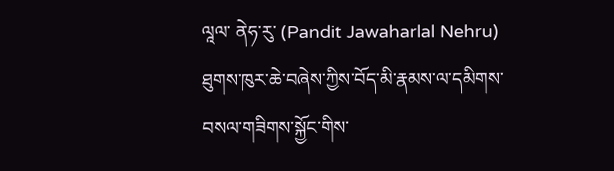ལཱལ་ ནེཧ་རུ་ (Pandit Jawaharlal Nehru) ཐུགས་ཁུར་ཆེ་བཞེས་ཀྱིས་བོད་མི་རྣམས་ལ་དམིགས་བསལ་གཟིགས་སྐྱོང་གིས་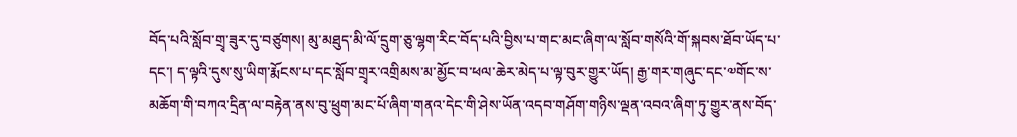བོད་པའི་སློབ་གྲྭ་ཟུར་དུ་བཙུགས། མུ་མཐུད་མི་ལོ་དྲུག་ཅུ་ལྷག་རིང་བོད་པའི་བྱིས་པ་གང་མང་ཞིག་ལ་སློབ་གསོའི་གོ་སྐབས་ཐོབ་ཡོད་པ་དང་། ད་ལྟའི་དུས་སུ་ཡིག་རྨོངས་པ་དང་སློབ་གྲྭར་འགྲིམས་མ་མྱོང་བ་ཕལ་ཆེར་མེད་པ་ལྟ་བུར་གྱུར་ཡོད། རྒྱ་གར་གཞུང་དང་༧གོང་ས་མཆོག་གི་བཀའ་དྲིན་ལ་བརྟེན་ནས་བུ་ཕྲུག་མང་པོ་ཞིག་གནའ་དེང་གི་ཤེས་ཡོན་འདབ་གཤོག་གཉིས་ལྡན་འབའ་ཞིག་ཏུ་གྱུར་ནས་བོད་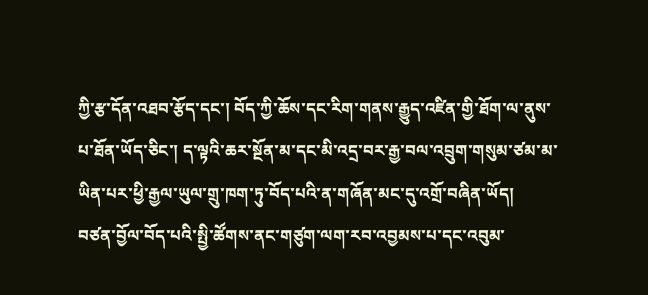ཀྱི་རྩ་དོན་འཐབ་རྩོད་དང་། བོད་ཀྱི་ཆོས་དང་རིག་གནས་རྒྱུད་འཛིན་གྱི་ཐོག་ལ་ནུས་པ་ཐོན་ཡོད་ཅིང་། ད་ལྟའི་ཆར་སྔོན་མ་དང་མི་འདྲ་བར་རྒྱ་བལ་འབྲུག་གསུམ་ཙམ་མ་ཡིན་པར་ཕྱི་རྒྱལ་ཡུལ་གྲུ་ཁག་ཏུ་བོད་པའི་ན་གཞོན་མང་དུ་འགྲོ་བཞིན་ཡོད།
བཙན་བྱོལ་བོད་པའི་སྤྱི་ཚོགས་ནང་གཙུག་ལག་རབ་འབྱམས་པ་དང་འབུམ་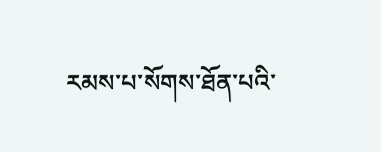རམས་པ་སོགས་ཐོན་པའི་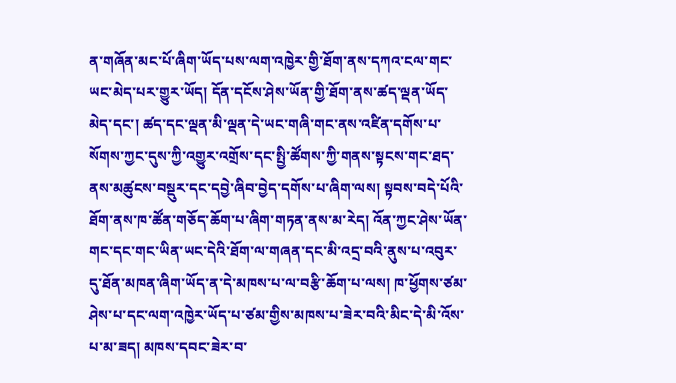ན་གཞོན་མང་པོ་ཞིག་ཡོད་པས་ལག་འཁྱེར་གྱི་ཐོག་ནས་དཀའ་ངལ་གང་ཡང་མེད་པར་གྱུར་ཡོད། དོན་དངོས་ཤེས་ཡོན་གྱི་ཐོག་ནས་ཚད་ལྡན་ཡོད་མེད་དང་། ཚད་དང་ལྡན་མི་ལྡན་དེ་ཡང་གཞི་གང་ནས་འཛིན་དགོས་པ་སོགས་ཀྱང་དུས་ཀྱི་འགྱུར་འགྲོས་དང་སྤྱི་ཚོགས་ཀྱི་གནས་སྟངས་གང་ཐད་ནས་མཚུངས་བསྡུར་དང་དབྱེ་ཞིབ་བྱེད་དགོས་པ་ཞིག་ལས། སྟབས་བདེ་པོའི་ཐོག་ནས་ཁ་ཚོན་གཅོད་ཆོག་པ་ཞིག་གཏན་ནས་མ་རེད། འོན་ཀྱང་ཤེས་ཡོན་གང་དང་གང་ཡིན་ཡང་དེའི་ཐོག་ལ་གཞན་དང་མི་འདྲ་བའི་ནུས་པ་འབུར་དུ་ཐོན་མཁན་ཞིག་ཡོད་ན་དེ་མཁས་པ་ལ་བརྩི་ཆོག་པ་ལས། ཁ་ཕྱོགས་ཙམ་ཤེས་པ་དང་ལག་འཁྱེར་ཡོད་པ་ཙམ་གྱིས་མཁས་པ་ཟེར་བའི་མིང་དེ་མི་འོས་པ་མ་ཟད། མཁས་དབང་ཟེར་བ་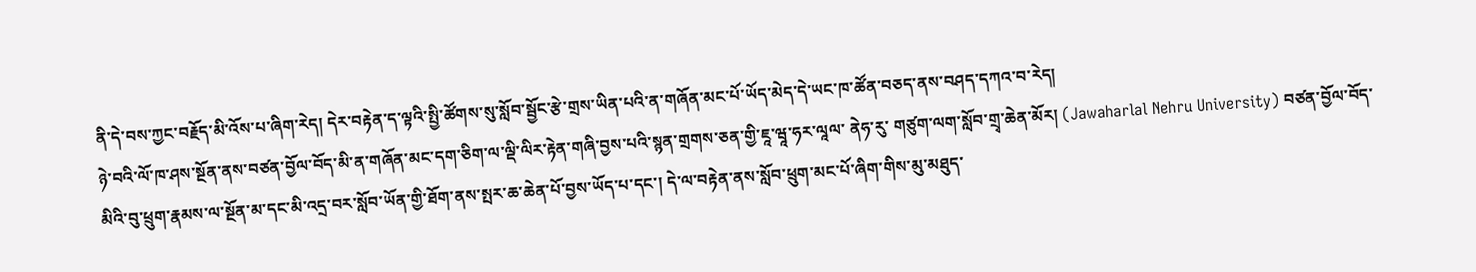ནི་དེ་བས་ཀྱང་བརྗོད་མི་འོས་པ་ཞིག་རེད། དེར་བརྟེན་ད་ལྟའི་སྤྱི་ཚོགས་སུ་སློབ་སྦྱོང་རྩེ་གྲས་ཡིན་པའི་ན་གཞོན་མང་པོ་ཡོད་མེད་དེ་ཡང་ཁ་ཚོན་བཅད་ནས་བཤད་དཀའ་བ་རེད།
ཉེ་བའི་ལོ་ཁ་ཤས་སྔོན་ནས་བཙན་བྱོལ་བོད་མི་ན་གཞོན་མང་དག་ཅིག་ལ་ལྡི་ལིར་རྟེན་གཞི་བྱས་པའི་སྙན་གྲགས་ཅན་གྱི་ཇཱ་ཝཱ་ཧར་ལཱལ་ ནེཧ་རུ་ གཙུག་ལག་སློབ་གྲྭ་ཆེན་མོར། (Jawaharlal Nehru University) བཙན་བྱོལ་བོད་མིའི་བུ་ཕྲུག་རྣམས་ལ་སྔོན་མ་དང་མི་འདྲ་བར་སློབ་ཡོན་གྱི་ཐོག་ནས་སྤར་ཆ་ཆེན་པོ་བྱས་ཡོད་པ་དང་། དེ་ལ་བརྟེན་ནས་སློབ་ཕྲུག་མང་པོ་ཞིག་གིས་མུ་མཐུད་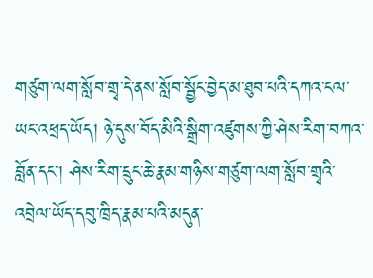གཙུག་ལག་སློབ་གྲྭ་དེ་ནས་སློབ་སྦྱོང་བྱེད་མ་ཐུབ་པའི་དཀའ་ངལ་ཡང་འཕྲད་ཡོད། ཉེ་དུས་བོད་མིའི་སྒྲིག་འཛུགས་ཀྱི་ཤེས་རིག་བཀའ་བློན་དང་། ཤེས་རིག་དྲུང་ཆེ་རྣམ་གཉིས་གཙུག་ལག་སློབ་གྲྭའི་འབྲེལ་ཡོད་དབུ་ཁྲིད་རྣམ་པའི་མདུན་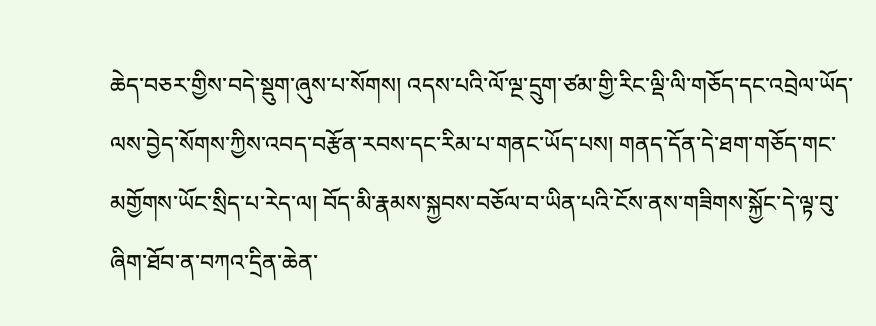ཆེད་བཅར་གྱིས་བདེ་སྡུག་ཞུས་པ་སོགས། འདས་པའི་ལོ་ལྔ་དྲུག་ཙམ་གྱི་རིང་ལྡི་ལི་གཅོད་དང་འབྲེལ་ཡོད་ལས་བྱེད་སོགས་ཀྱིས་འབད་བརྩོན་རབས་དང་རིམ་པ་གནང་ཡོད་པས། གནད་དོན་དེ་ཐག་གཅོད་གང་མགྱོགས་ཡོང་སྲིད་པ་རེད་ལ། བོད་མི་རྣམས་སྐྱབས་བཅོལ་བ་ཡིན་པའི་ངོས་ནས་གཟིགས་སྐྱོང་དེ་ལྟ་བུ་ཞིག་ཐོབ་ན་བཀའ་དྲིན་ཆེན་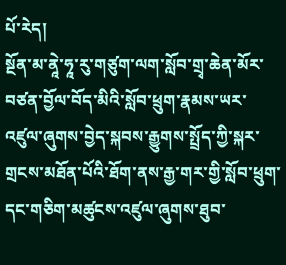པོ་རེད།
སྔོན་མ་ནཱེ་ཧཱ་རུ་གཙུག་ལག་སློབ་གྲྭ་ཆེན་མོར་བཙན་བྱོལ་བོད་མིའི་སློབ་ཕྲུག་རྣམས་ཡར་འཛུལ་ཞུགས་བྱེད་སྐབས་རྒྱུགས་སྤྲོད་ཀྱི་སྐར་གྲངས་མཐོན་པོའི་ཐོག་ནས་རྒྱ་གར་གྱི་སློབ་ཕྲུག་དང་གཅིག་མཚུངས་འཛུལ་ཞུགས་ཐུབ་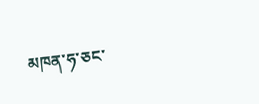མཁན་ཧ་ཅང་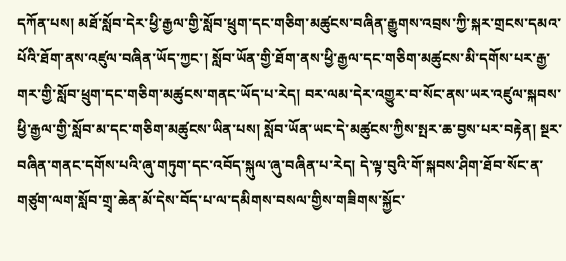དཀོན་པས། མཐོ་སློབ་དེར་ཕྱི་རྒྱལ་གྱི་སློབ་ཕྲུག་དང་གཅིག་མཚུངས་བཞིན་རྒྱུགས་འབྲས་ཀྱི་སྐར་གྲངས་དམའ་པོའི་ཐོག་ནས་འཛུལ་བཞིན་ཡོད་ཀྱང་། སློབ་ཡོན་གྱི་ཐོག་ནས་ཕྱི་རྒྱལ་དང་གཅིག་མཚུངས་མི་དགོས་པར་རྒྱ་གར་གྱི་སློབ་ཕྲུག་དང་གཅིག་མཚུངས་གནང་ཡོད་པ་རེད། བར་ལམ་དེར་འགྱུར་བ་སོང་ནས་ཡར་འཛུལ་སྐབས་ཕྱི་རྒྱལ་གྱི་སློབ་མ་དང་གཅིག་མཚུངས་ཡིན་པས། སློབ་ཡོན་ཡང་དེ་མཚུངས་ཀྱིས་སྤར་ཆ་བྱས་པར་བརྟེན། སྔར་བཞིན་གནང་དགོས་པའི་ཞུ་གཏུག་དང་འབོད་སྐུལ་ཞུ་བཞིན་པ་རེད། དེ་ལྟ་བུའི་གོ་སྐབས་ཤིག་ཐོབ་སོང་ན་གཙུག་ལག་སློབ་གྲྭ་ཆེན་མོ་དེས་བོད་པ་ལ་དམིགས་བསལ་གྱིས་གཟིགས་སྐྱོང་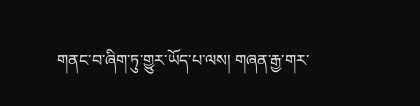གནང་བ་ཞིག་ཏུ་གྱུར་ཡོད་པ་ལས། གཞན་རྒྱ་གར་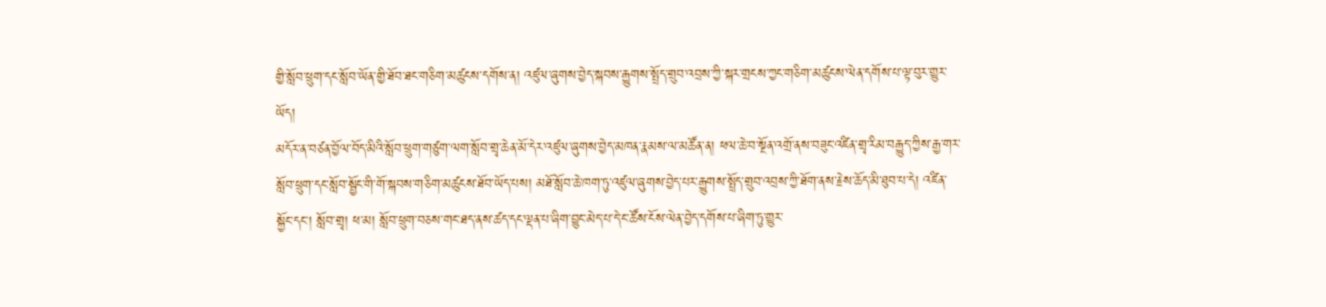གྱི་སློབ་ཕྲུག་དང་སློབ་ཡོན་གྱི་ཐོབ་ཐང་གཅིག་མཚུངས་དགོས་ན། འཛུལ་ཞུགས་བྱེད་སྐབས་རྒྱུགས་སྤྲོད་གྲུབ་འབྲས་ཀྱི་སྐར་གྲངས་ཀྱང་གཅིག་མཚུངས་ལེན་དགོས་པ་ལྟ་བུར་གྱུར་ཡོད།
མདོར་ན་བཙན་བྱོལ་བོད་མིའི་སློབ་ཕྲུག་གཙུག་ལག་སློབ་གྲྭ་ཆེན་མོ་དེར་འཛུལ་ཞུགས་བྱེད་མཁན་རྣམས་ལ་མཚོན་ན། ཕལ་ཆེ་བ་སྔོན་འགྲོ་ནས་བཟུང་འཛིན་གྲྭ་རིམ་བརྒྱུད་ཀྱིས་རྒྱ་གར་སློབ་ཕྲུག་དང་སློབ་སྦྱོང་གི་གོ་སྐབས་གཅིག་མཚུངས་ཐོབ་ཡོད་པས། མཐོ་སློབ་ཆེ་ཁག་ཏུ་འཛུལ་ཞུགས་བྱེད་པར་རྒྱུགས་སྤྲོད་གྲུབ་འབྲས་ཀྱི་ཐོག་ནས་རྗེས་ཆོད་མི་ཐུབ་པ་དེ། འཛིན་སྐྱོང་དང་། སློབ་གྲྭ། ཕ་མ། སློབ་ཕྲུག་བཅས་གང་ཐད་ནས་ཚད་དང་ལྡན་པ་ཞིག་བྱུང་མེད་པ་དེ་ང་ཚོས་ངོས་ལེན་བྱེད་དགོས་པ་ཞིག་ཏུ་གྱུར་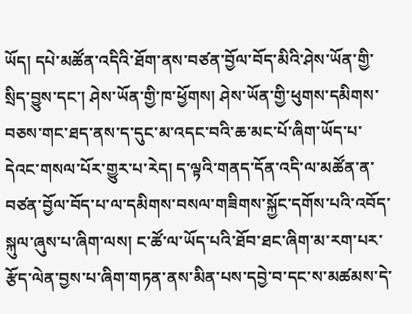ཡོད། དཔེ་མཚོན་འདིའི་ཐོག་ནས་བཙན་བྱོལ་བོད་མིའི་ཤེས་ཡོན་གྱི་སྲིད་བྱུས་དང་། ཤེས་ཡོན་གྱི་ཁ་ཕྱོགས། ཤེས་ཡོན་གྱི་ཕུགས་དམིགས་བཅས་གང་ཐད་ནས་ད་དུང་མ་འདང་བའི་ཆ་མང་པོ་ཞིག་ཡོད་པ་དེའང་གསལ་པོར་གྱུར་པ་རེད། ད་ལྟའི་གནད་དོན་འདི་ལ་མཚོན་ན་བཙན་བྱོལ་བོད་པ་ལ་དམིགས་བསལ་གཟིགས་སྐྱོང་དགོས་པའི་འབོད་སྐུལ་ཞུས་པ་ཞིག་ལས། ང་ཚོ་ལ་ཡོད་པའི་ཐོབ་ཐང་ཞིག་མ་རག་པར་རྩོད་ལེན་བྱས་པ་ཞིག་གཏན་ནས་མིན་པས་དབྱེ་བ་དང་ས་མཚམས་དེ་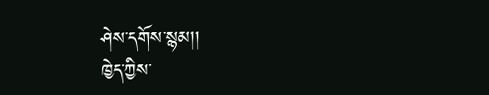ཤེས་དགོས་སྙམ།།
ཁྱེད་ཀྱིས་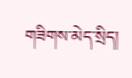གཟིགས་མེད་སྲིད།